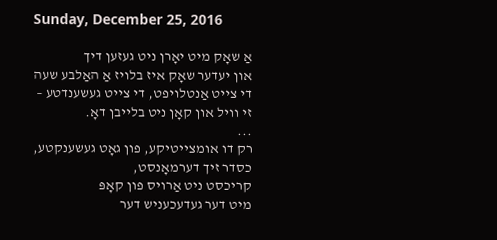Sunday, December 25, 2016

    אַ שאָק מיט יאָרן ניט געזען דיך
    און יעדער שאָק איז בלויז אַ האַלבע שעה
    די צייט אַנטלויפט, די צייט געשענדטע –
    זי וויל און קאָן ניט בלייבן דאָ.
    ...
    רק דו אומצייטיקע, פון גאָט געשענקטע,
    כסדר זיך דערמאָנסט,
    קריכסט ניט אַרויס פון קאָפּ
    מיט דער געדעכעניש דער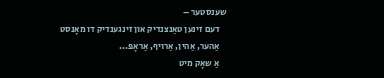שענסטער –
    דעם זינען טאַנצנדיק און זינגענדיק דו מאָנסט
    אַהער, אַהין, אַרויף, אַראָפּ...
    אַ שאָק מיט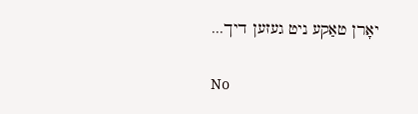יאָרן טאַקע ניט געזען דיך...

No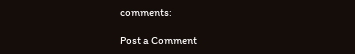comments:

Post a Comment